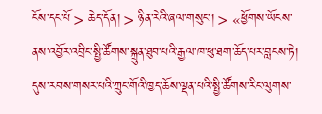ངོས་དང་པོ > ཆེད་དོན། > ཉིན་རེའི་ཞལ་གསུང་། > «ཕྱོགས་ཡོངས་ནས་འབྱོར་འབྲིང་སྤྱི་ཚོགས་སྐྲུན་ཐུབ་པའི་རྒྱལ་ཁ་ཕུ་ཐག་ཆོད་པར་བླངས་ཏེ། དུས་རབས་གསར་པའི་ཀྲུང་གོའི་ཁྱད་ཆོས་ལྡན་པའི་སྤྱི་ཚོགས་རིང་ལུགས་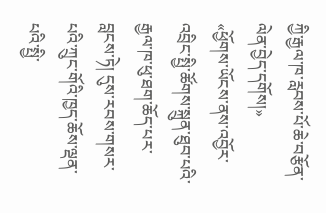ཀྱི་རྒྱལ་ཁ་རླབས་པོ་ཆེ་བརྩོན་ལེན་བྱེད་དགོས།»
«ཕྱོགས་ཡོངས་ནས་འབྱོར་འབྲིང་སྤྱི་ཚོགས་སྐྲུན་ཐུབ་པའི་རྒྱལ་ཁ་ཕུ་ཐག་ཆོད་པར་བླངས་ཏེ། དུས་རབས་གསར་པའི་ཀྲུང་གོའི་ཁྱད་ཆོས་ལྡན་པའི་སྤྱི་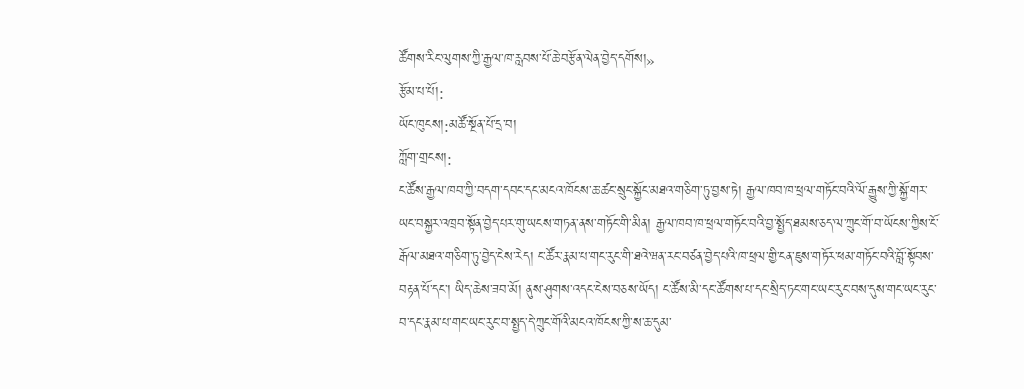ཚོགས་རིང་ལུགས་ཀྱི་རྒྱལ་ཁ་རླབས་པོ་ཆེ་བརྩོན་ལེན་བྱེད་དགོས།»
རྩོམ་པ་པོ།:
ཡོང་ཁུངས།:མཚོ་སྔོན་པོ་དྲ་བ།
ཀློག་གྲངས།:
ང་ཚོས་རྒྱལ་ཁབ་ཀྱི་བདག་དབང་དང་མངའ་ཁོངས་ཆ་ཚང་སྲུང་སྐྱོང་མཐའ་གཅིག་ཏུ་བྱས་ཏེ། རྒྱལ་ཁབ་ཁ་ཕྲལ་གཏོང་བའི་ལོ་རྒྱུས་ཀྱི་སྐྱོ་གར་ཡང་བསྐྱར་འཁྲབ་སྟོན་བྱེད་པར་གུ་ཡངས་གཏན་ནས་གཏོང་གི་མིན། རྒྱལ་ཁབ་ཁ་ཕྲལ་གཏོང་བའི་བྱ་སྤྱོད་ཐམས་ཅད་ལ་ཀྲུང་གོ་བ་ཡོངས་ཀྱིས་ངོ་རྒོལ་མཐའ་གཅིག་ཏུ་བྱེད་ངེས་རེད། ང་ཚོར་རྣམ་པ་གང་རུང་གི་ཐའེ་ཝན་རང་བཙན་བྱེད་པའི་ཁ་ཕྲལ་གྱི་ངན་ཇུས་གཏོར་ཕམ་གཏོང་བའི་བློ་སྟོབས་བརྟན་པོ་དང་། ཡིད་ཆེས་ཟབ་མོ། ནུས་ཤུགས་འདང་ངེས་བཅས་ཡོད། ང་ཚོས་མི་དང་ཚོགས་པ་དང་སྲིད་ཏང་གང་ཡང་རུང་བས་དུས་གང་ཡང་རུང་བ་དང་རྣམ་པ་གང་ཡང་རུང་བ་སྤྱད་དེ་ཀྲུང་གོའི་མངའ་ཁོངས་ཀྱི་ས་ཆ་དུམ་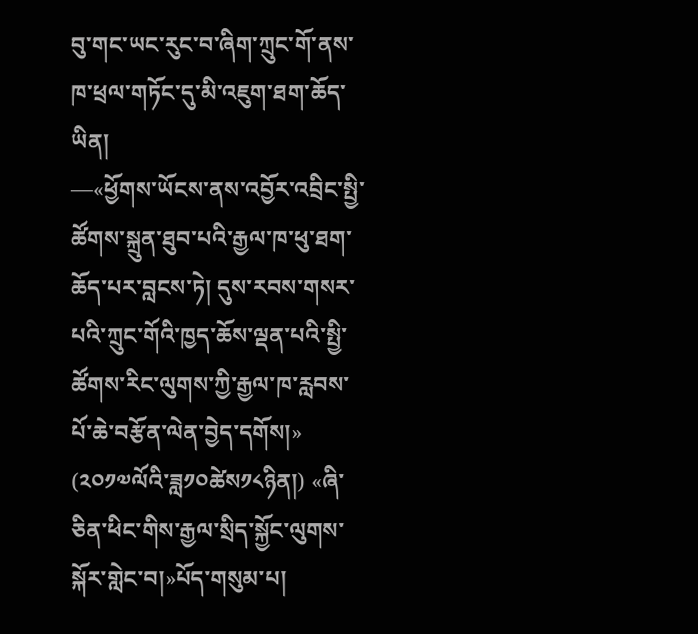བུ་གང་ཡང་རུང་བ་ཞིག་ཀྲུང་གོ་ནས་ཁ་ཕྲལ་གཏོང་དུ་མི་འཇུག་ཐག་ཆོད་ཡིན།
—«ཕྱོགས་ཡོངས་ནས་འབྱོར་འབྲིང་སྤྱི་ཚོགས་སྐྲུན་ཐུབ་པའི་རྒྱལ་ཁ་ཕུ་ཐག་ཆོད་པར་བླངས་ཏེ། དུས་རབས་གསར་པའི་ཀྲུང་གོའི་ཁྱད་ཆོས་ལྡན་པའི་སྤྱི་ཚོགས་རིང་ལུགས་ཀྱི་རྒྱལ་ཁ་རླབས་པོ་ཆེ་བརྩོན་ལེན་བྱེད་དགོས།» (༢༠༡༧ལོའི་ཟླ༡༠ཚེས༡༨ཉིན།) «ཞི་ཅིན་ཕིང་གིས་རྒྱལ་སྲིད་སྐྱོང་ལུགས་སྐོར་གླེང་བ།»པོད་གསུམ་པ།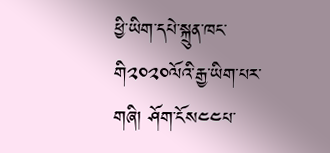ཕྱི་ཡིག་དཔེ་སྐྲུན་ཁང་གི༢༠༢༠ལོའི་རྒྱ་ཡིག་པར་གཞི། ཤོག་ངོས༤༤པ་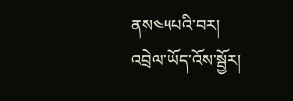ནས༤༥པའི་བར།
འབྲེལ་ཡོད་འོས་སྦྱོར།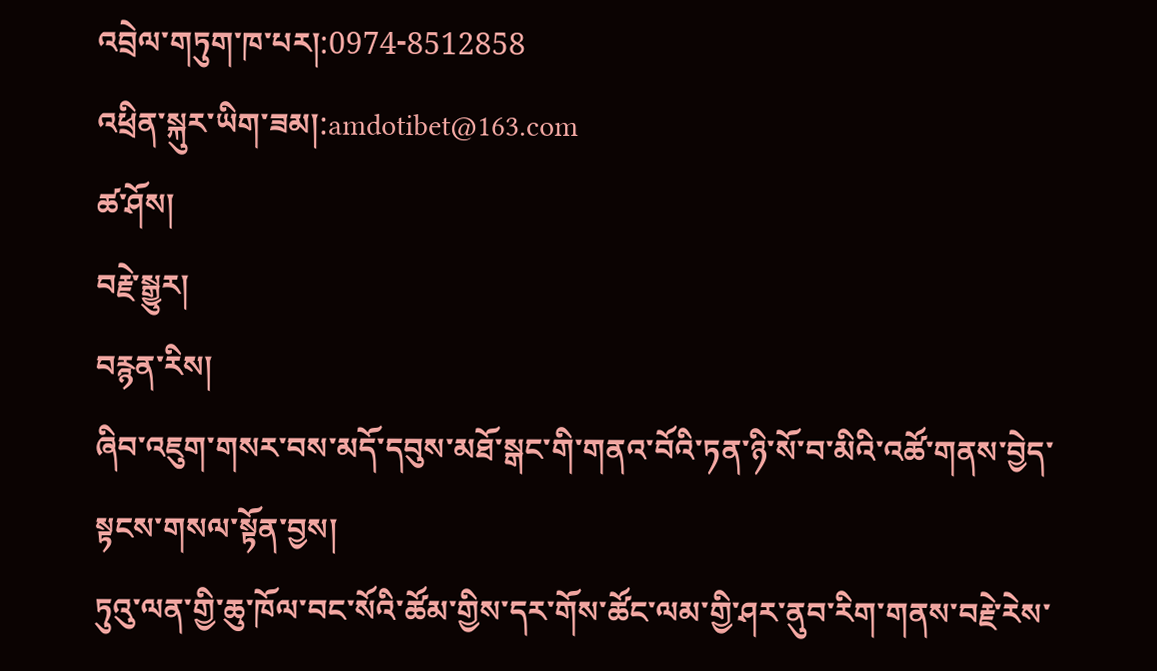འབྲེལ་གཏུག་ཁ་པར།:0974-8512858
འཕྲིན་སྐུར་ཡིག་ཟམ།:amdotibet@163.com
ཚ་ཤོས།
བརྗེ་སྒྱུར།
བརྙན་རིས།
ཞིབ་འཇུག་གསར་བས་མདོ་དབུས་མཐོ་སྒང་གི་གནའ་བོའི་ཏན་ཉི་སོ་བ་མིའི་འཚོ་གནས་བྱེད་སྟངས་གསལ་སྟོན་བྱས།
ཏུའུ་ལན་གྱི་ཆུ་ཁོལ་བང་སོའི་ཚོམ་གྱིས་དར་གོས་ཚོང་ལམ་གྱི་ཤར་ནུབ་རིག་གནས་བརྗེ་རེས་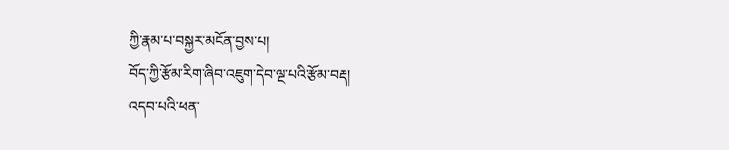ཀྱི་རྣམ་པ་བསྐྱར་མངོན་བྱས་པ།
བོད་ཀྱི་རྩོམ་རིག་ཞིབ་འཇུག་དེབ་ལྔ་པའི་རྩོམ་བརྡ།
འདབ་པའི་ཕན་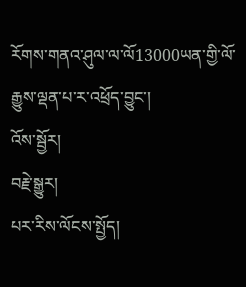རོགས་གནའ་ཤུལ་ལ་ལོ13000ཡན་གྱི་ལོ་རྒྱུས་ལྡན་པ་ར་འཕྲོད་བྱུང་།
འོས་སྦྱོར།
བརྗེ་སྒྱུར།
པར་རིས་ལོངས་སྤྱོད།